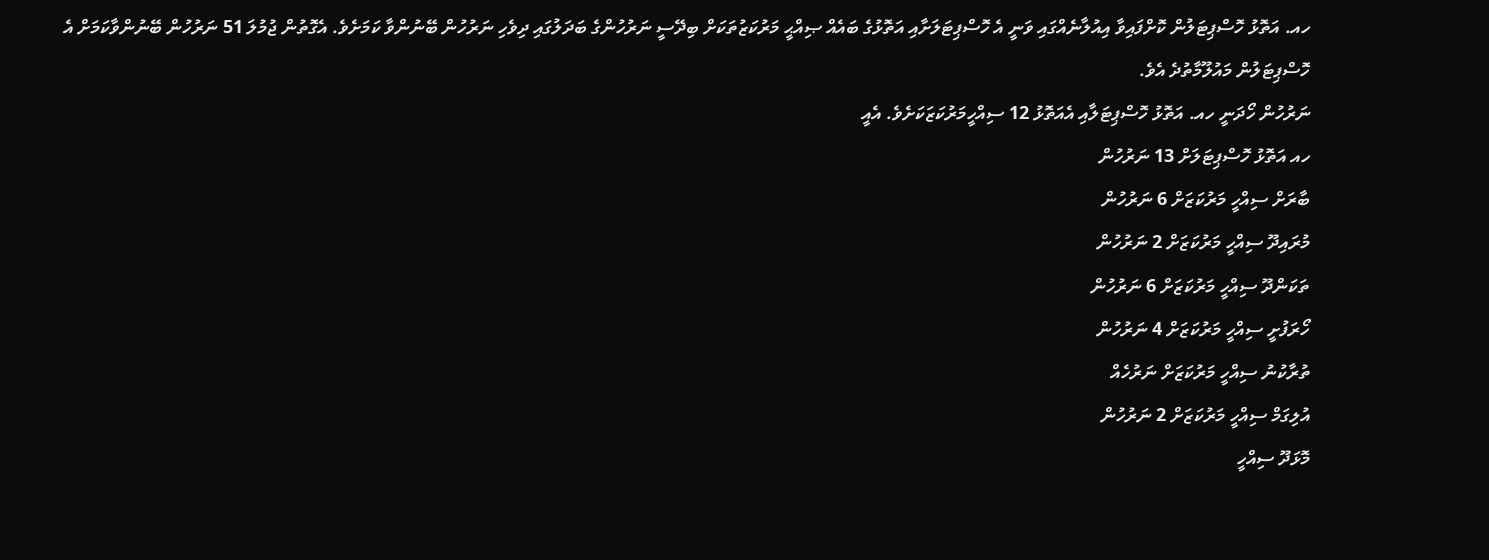ހއ. އަތޮޅު ހޮސްޕިޓަލުން ކޮށްފައިވާ އިއުލާނެއްގައި ވަނީ އެ ހޮސްޕިޓަލަށާއި އަތޮޅުގެ ބައެއް ޞިއްޙީ މަރުކަޒުތަކަށް ބިދޭސީ ނަރުހުންގެ ބަދަލުގައި ދިވެހި ނަރުހުން ބޭނުންވާ ކަމަށެވެ. އެގޮތުން ޖުމުލަ 51 ނަރުހުން ބޭނުންވާކަމަށް އެ ހޮސްޕިޓަލުން މައުލޫމާތުދެ އެވެ.
ނަރުހުން ހޯދަނީ ހއ. އަތޮޅު ހޮސްޕިޓަލާއި އެއަތޮޅު 12 ސިއްހީމަރުކަޒަކަށެވެ. އެއީ
ހއ އަތޮޅު ހޮސްޕިޓަލަށް 13 ނަރުހުން
ބާރަށް ސިއްހީ މަރުކަޒަށް 6 ނަރުހުން
މުރައިދޫ ސިއްހީ މަރުކަޒަށް 2 ނަރުހުން
ތަކަންދޫ ސިއްހީ މަރުކަޒަށް 6 ނަރުހުން
ހޯރަފުށީ ސިއްހީ މަރުކަޒަށް 4 ނަރުހުން
ތުރާކުނު ސިއްހީ މަރުކަޒަށް ނަރުހެއް
އުލިގަމް ސިއްހީ މަރުކަޒަށް 2 ނަރުހުން
މޮޅަދޫ ސިއްހީ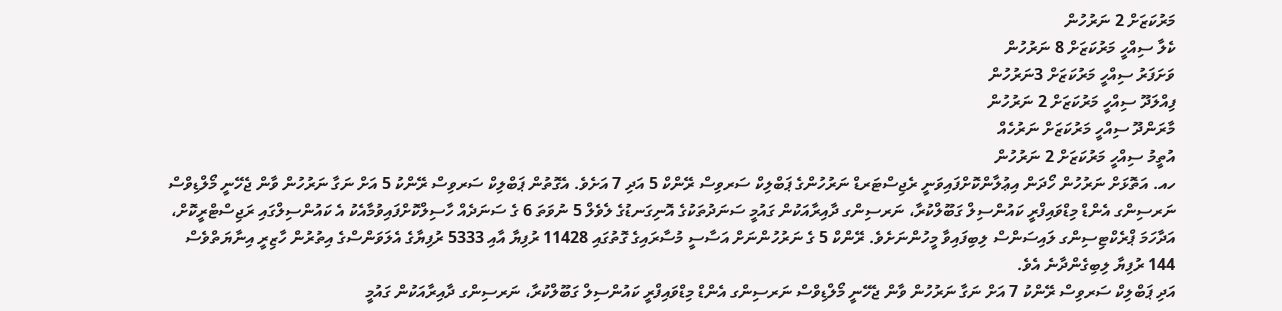މަރުކަޒަށް 2 ނަރުހުން
ކެލާ ސިއްހީ މަރުކަޒަށް 8 ނަރުހުން
ވަށަފަރު ސިއްހީ މަރުކަޒަށް 3ނަރުހުން
ފިއްލަދޫ ސިއްހީ މަރުކަޒަށް 2 ނަރުހުން
މާރަންދޫ ސިއްހީ މަރުކަޒަށް ނަރުހެއް
އުތީމު ސިއްހީ މަރުކަޒަށް 2 ނަރުހުން
ހއ. އަތޮޅަށް ނަރުހުން ހޯދަން އިޢުލާންކޮށްފައިވަނީ ރެޖިސްޓަރޑް ނަރުހުންގެ ޕަބްލިކް ސަރވިސް ރޭންކް 5 އަދި 7 އަށެވެ. އެގޮތުން ޕަބްލިކް ސަރވިސް ރޭންކު 5 އަށް ނަގާ ނަރުހުން ވާން ޖެހޭނީ މޯލްޑިވްސް ނަރސިންގ އެންޑް މިޑްވައިފްރީ ކައުންސިލް ގަބޫލްކުރާ، ނަރސިންގ ދާއިރާއަކުން ގައުމީ ސަނަދުތަކުގެ އޮނިގަނޑުގެ ލެވެލް 5 ނުވަތަ 6 ގެ ސަނަދެއް ހާސިލްކޮށްފައިވުމާއެކު އެ ކައުންސިލްގައި ރަޖިސްޓްރީކޮށް، އަދާހަމަ ޕްރެކްޓިސިންގ ލައިސަންސް ލިބިފައިވާ މީހުންނަށެވެ. ރޭންކް 5 ގެ ނަރުހުންނަށް އަސާސީ މުސާރައިގެ ގޮތުގައި 11428 ރުފިޔާ އާއި 5333 ރުފިޔާގެ އެލަވަންސްގެ އިތުރުން ހާޒިރީ އިނާޔަތްވެސް 144 ރުފިޔާ ލިބިގެންދާނެ އެވެ.
އަދި ޕަބްލިކް ސަރވިސް ރޭންކު 7 އަށް ނަގާ ނަރުހުން ވާން ޖެހޭނީ މޯލްޑިވްސް ނަރސިންގ އެންޑް މިޑްވައިފްރީ ކައުންސިލް ގަބޫލްކުރާ، ނަރސިންގ ދާއިރާއަކުން ގައުމީ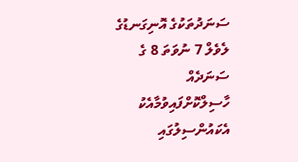ސަނަދުތަކުގެ އޮނިގަނޑުގެ ލެވެލް 7 ނުވަތަ 8 ގެ ސަނަދެއް ހާސިލްކޮށްފައިވުމާއެކު އެކައުންސިލުގައި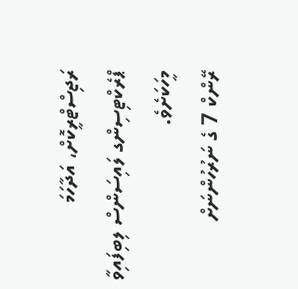ރަޖިސްޓްރީކޮށް، އަދާހަމަ ޕްރެކްޓިސިންގ ލައިސަންސް ލިބިފައިވާ މީހަކަށެވެ.
ރޭންކް 7 ގެ ނަރުހުންނަށް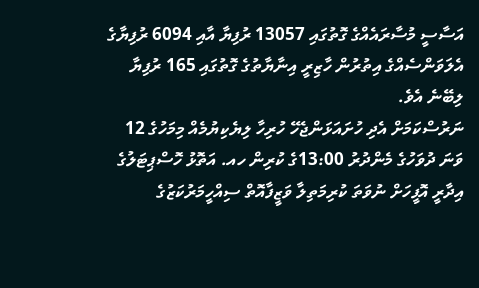އަސާސީ މުސާރައެއްގެ ގޮތުގައި 13057 ރުފިޔާ އާއި 6094 ރުފިޔާގެ އެލަވަންސެއްގެ އިތުރުން ހާޒިރީ އިނާޔާތުގެ ގޮތުގައި 165 ރުފިޔާ ލިބޭނެ އެވެ.
ނަރުސްކަމަށް އެދި ހުށައަޅަންޖެހޭ ހުރިހާ ލިޔެކިޔުމެއް މިމަހުގެ 12 ވަނަ ދުވަހުގެ މެންދުރު 13:00ގެ ކުރިން ހއ. އަތޮޅު ހޮސްޕިޓަލުގެ އިދާރީ އޮފީހަށް ނުވަތަ ކުރިމަތިލާ ވަޒީފާއޮތް ސިއްހީމަރުކަޒުގެ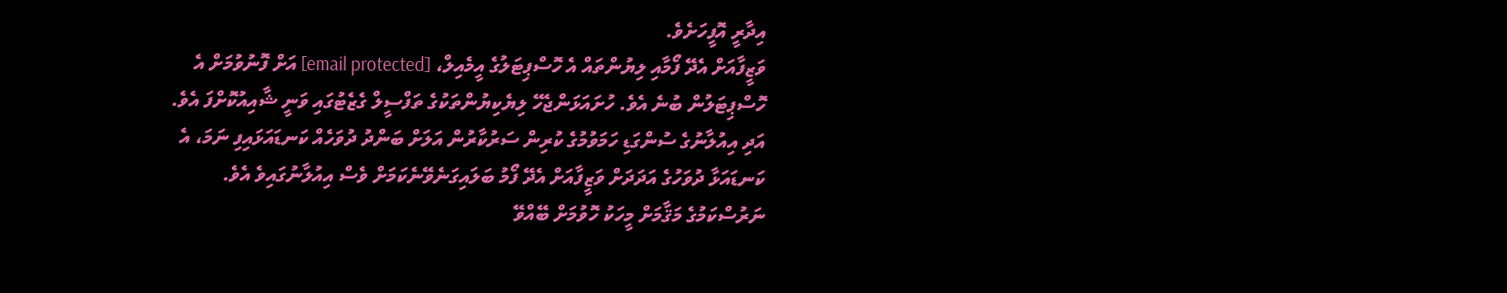އިދާރީ އޮފީހަށެވެ.
ވަޒީފާއަށް އެދޭ ފޯމާއި ލިޔުންތައް އެ ހޮސްޕިޓަލުގެ އީމެއިލް، [email protected] އަށް ފޮނުވުމަށް އެ ހޮސްޕިޓަލުން ބުނެ އެވެ. ހުށައަޅަންޖެހޭ ލިޔެކިޔުންތަކުގެ ތަފްސީލް ގެޒެޓުގައި ވަނީ ޝާއިއުކޮށްފަ އެވެ.
އަދި އިއުލާނުގެ ސުންގަޑި ހަމަވުމުގެ ކުރިން ސަރުކާރުން އަލަށް ބަންދު ދުވަހެއް ކަނޑައަޅައިފި ނަމަ، އެ ކަނޑައަޅާ ދުވަހުގެ އަދަދަށް ވަޒީފާއަށް އެދޭ ފޯމު ބަލައިގަނެވޭނެކަމަށް ވެސް އިއުލާނުގައިވެ އެވެ.
ނަރުސްކަމުގެ މަޤާމަށް މީހަކު ހޮވުމަށް ބޭއްވޭ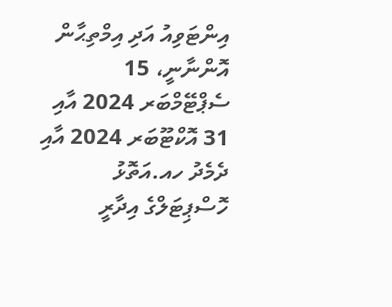އިންޓަވިއު އަދި އިމްތިޙާން އޮންނާނީ، 15 ސެޕްޓޭމްބަރ 2024 އާއި 31 އޮކްޓޫބަރ 2024 އާއި ދެމެދު ހއ.އަތޮޅު ހޮސްޕިޓަލްގެ އިދާރީ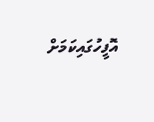އޮފީހުގައިކަމަށް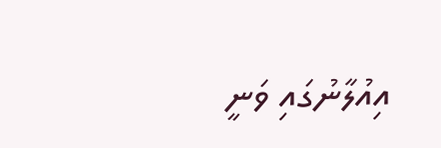އިއުލާނުގައި ވަނީ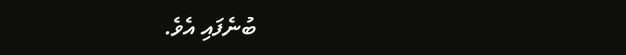ބުނެފައި އެވެ.